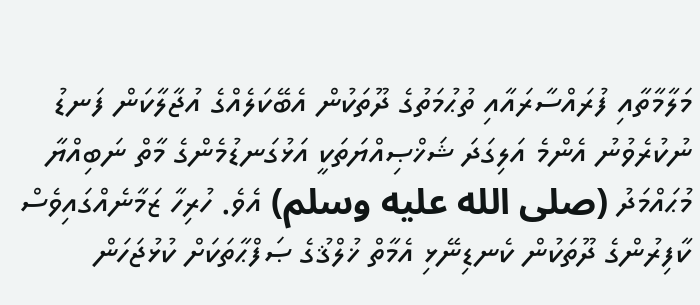މަލާމާތާއި ފުރައްސާރައާއި ތުޙުމަތުގެ ދޫތަކުން އެބޭކަލެއްގެ އުޖާލާކަން ފަނޑު ނުކުރެވުނު އެންމެ އަލިގަދަ ޝަޚްޞިއްޔަތަކީ އަޅުގަނޑުމެންގެ މާތް ނަބިއްޔާ މުޙައްމަދު (صلى الله عليه وسلم) އެވެ. ހުރިހާ ޒަމާނެއްގައިވެސް ކާފިރުންގެ ދޫތަކުން ކެނޑިނޭޅި އެމާތް ޚުލްޤުގެ ޞަފްޙާތަކަށް ކުޅުޖަހަން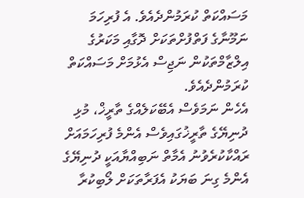މަސައްކަތް ކުރަމުންދެއެވެ. އެ ފުރިހަމަ ނަމޫނާގެ ފަތްފުށްތަކަށް ދޮގާއި މަކަރުގެ އިލްޒާމްތަކުން ނަޖިސް އެޅުމަށް މަސައްކަތް ކުރަމުންދެއެވެ.
އެހެން ނަމަވެސް އެބޭކަލެއްގެ ތާރީޚް، މުޅި ދުނިޔޭގެ ތާރީޚުގައިވެސް އެންމެ ފުރިހަމައަށް ރައްކާކުރެވުނު އެމާތް ނަބިއްޔާއަކީ ދުނިޔޭގެ އެންމެ ގިނަ ބަޔަކު އެފަރާތަކަށް ލޯބިކުރާ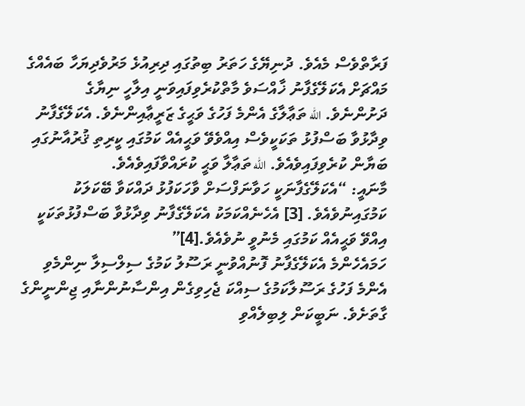ފަރާތްވެސް މެއެވެ. ދުނިޔޭގެ ހަތަރު ބިތުގައި ދިރިއުޅެ މަރުވެދިޔަހާ ބައެއްގެ މައްޗަށް އެކަލޭގެފާނު ޚާއްސަވެ މާތްކުރެވިފައިވަނީ އިލާހީ ނިޔާގެ ދަށުންނެވެ. الله ތަޢާލާގެ އެންމެ ފަހުގެ ވަޙީގެ ޒަރީޢާއިންނެވެ. އެކަލޭގެފާނު ވިދާޅުވާ ބަސްފުޅު ތަކަކީވެސް އިއްވެވޭ ވަޙީއެއް ކަމުގައި ކީރިތި ޤުރުއާނުގައި ބަޔާން ކުރެވިފައިވެއެވެ. الله ތަޢާލާ ވަޙީ ކުރައްވާފައިވެއެވެ.
މާނައީ: “އެކަލޭގެފާނަކީ ހަވާނަފްސަށް ވާހަކަފުޅު ދައްކަވާ ބޭކަލަކު ކަމުގައިނުވެއެވެ. [3] އެހެނެއްކަމަކު އެކަލޭގެފާނު ވިދާޅުވާ ބަސްފުޅުތަކަކީ އިއްވޭ ވަޙީއެއް ކަމުގައި މެނުވީ ނުވެއެވެ.[4]”
ހަމައެހެންމެ އެކަލޭގެފާނު ފޮނުއްވުނީ ރަސޫލު ކަމުގެ ސިލްސިލާ ނިންމެވި އެންމެ ފަހުގެ ރަސޫލާކަމުގެ ސިއްކަ ޖެހިވިގެން އިންސާނުންނާއި ޖިންނީންގެ ގާތަށެވެ. ނަބީކަން ލިބިލެއްވި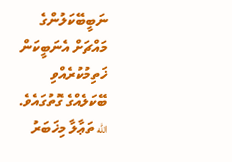ނަބީބޭކަލުންގެ މައްޗަށް އެނަބީކަން ޚަތިމުކުރެއްވި ބޭކަލެއްގެ ގޮތުގައެވެ. الله ތަޢާލާ މިޚަބަރު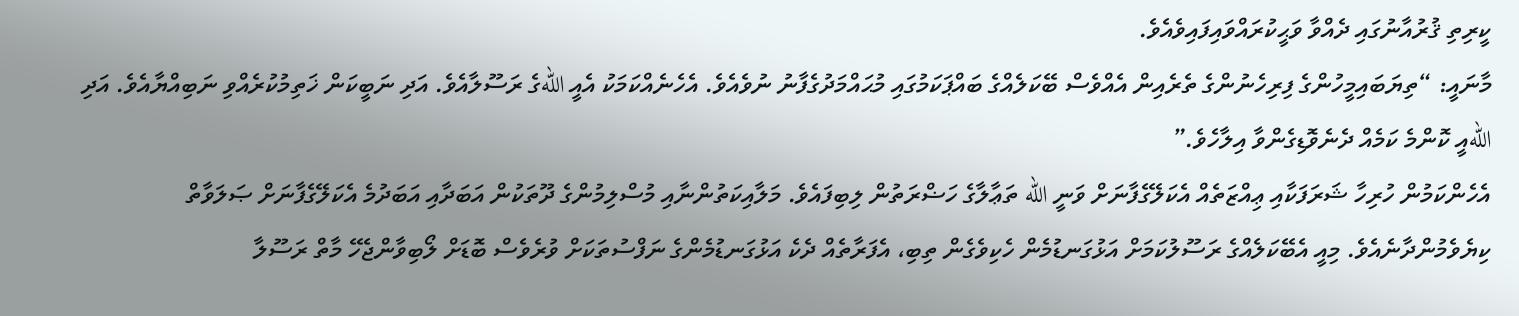ކީރިތި ޤުރުއާނުގައި ދެއްވާ ވަޙީކުރައްވައިފައިވެއެވެ.
މާނައީ: “ތިޔަބައިމީހުންގެ ފިރިހެނުންގެ ތެރެއިން އެއްވެސް ބޭކަލެއްގެ ބައްޕަކަމުގައި މުޙައްމަދުގެފާނު ނުވެއެވެ. އެހެނެއްކަމަކު އެއީ اللهގެ ރަސޫލާއެވެ. އަދި ނަބީކަން ޚަތިމުކުރެއްވި ނަބިއްޔާއެވެ. އަދި اللهއީ ކޮންމެ ކަމެއް ދެނެވޮޑިގެންވާ އިލާހެވެ.”
އެހެންކަމުން ހުރިހާ ޝަރަފަކާއި ޢިއްޒަތެއް އެކަލޭގެފާނަށް ވަނީ الله ތަޢާލާގެ ހަޟްރަތުން ލިބިފައެވެ. މަލާއިކަތުންނާއި މުސްލިމުންގެ ދޫތަކުން އަބަދާއި އަބަދުމެ އެކަލޭގެފާނަށް ޞަލަވާތް ކިޔެވެމުންދާނެއެވެ. މިއީ އެބޭކަލެއްގެ ރަސޫލުކަމަށް އަޅުގަނޑުމެން ހެކިވެގެން ތިބި، އެފަރާތެއް ދެކެ އަޅުގަނޑުމެންގެ ނަފްސުތަކަށް ވުރެވެސް ބޮޑަށް ލޯބިވާންޖެހޭ މާތް ރަސޫލާ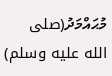މުޙައްމަދު(صلى الله عليه وسلم)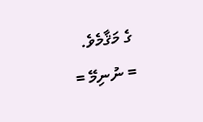ގެ މަޤާމެވެ.
= ނުނިމޭ =